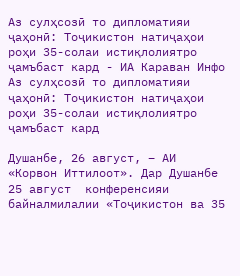Аз сулҳсозӣ то дипломатияи ҷаҳонӣ: Тоҷикистон натиҷаҳои роҳи 35-солаи истиқлолиятро ҷамъбаст кард - ИА Караван Инфо
Аз сулҳсозӣ то дипломатияи ҷаҳонӣ: Тоҷикистон натиҷаҳои роҳи 35-солаи истиқлолиятро ҷамъбаст кард

Душанбе, 26 август, – АИ «Корвон Иттилоот». Дар Душанбе 25 август  конференсияи байналмилалии «Тоҷикистон ва 35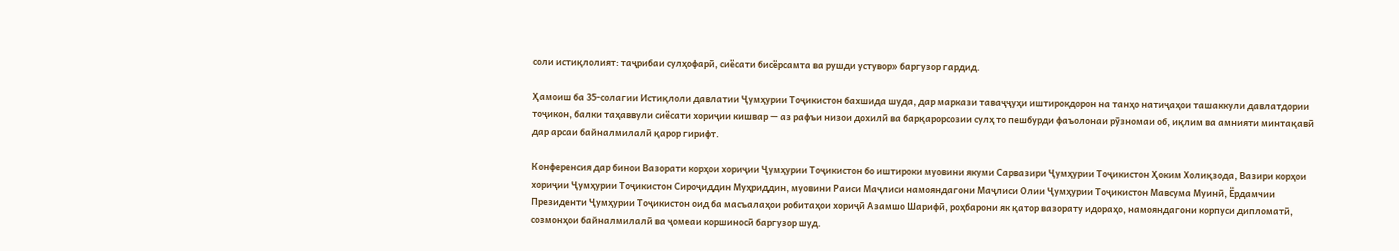соли истиқлолият: таҷрибаи сулҳофарӣ, сиёсати бисёрсамта ва рушди устувор» баргузор гардид.

Ҳамоиш ба 35-солагии Истиқлоли давлатии Ҷумҳурии Тоҷикистон бахшида шуда, дар маркази таваҷҷуҳи иштирокдорон на танҳо натиҷаҳои ташаккули давлатдории тоҷикон, балки таҳаввули сиёсати хориҷии кишвар — аз рафъи низои дохилӣ ва барқарорсозии сулҳ то пешбурди фаъолонаи рӯзномаи об, иқлим ва амнияти минтақавӣ дар арсаи байналмилалӣ қарор гирифт.

Конференсия дар бинои Вазорати корҳои хориҷии Ҷумҳурии Тоҷикистон бо иштироки муовини якуми Сарвазири Ҷумҳурии Тоҷикистон Ҳоким Холиқзода, Вазири корҳои хориҷии Ҷумҳурии Тоҷикистон Сироҷиддин Муҳриддин, муовини Раиси Маҷлиси намояндагони Маҷлиси Олии Ҷумҳурии Тоҷикистон Мавсума Муинӣ, Ёрдамчии Президенти Ҷумҳурии Тоҷикистон оид ба масъалаҳои робитаҳои хориҷӣ Азамшо Шарифӣ, роҳбарони як қатор вазорату идораҳо, намояндагони корпуси дипломатӣ, созмонҳои байналмилалӣ ва ҷомеаи коршиносӣ баргузор шуд.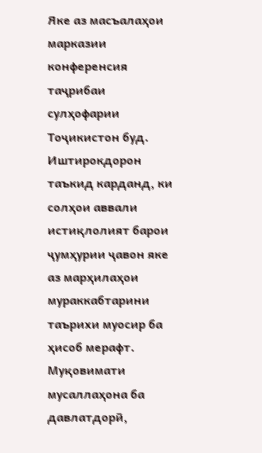Яке аз масъалаҳои марказии конференсия таҷрибаи сулҳофарии Тоҷикистон буд. Иштирокдорон таъкид карданд, ки солҳои аввали истиқлолият барои ҷумҳурии ҷавон яке аз марҳилаҳои мураккабтарини таърихи муосир ба ҳисоб мерафт. Муқовимати мусаллаҳона ба давлатдорӣ,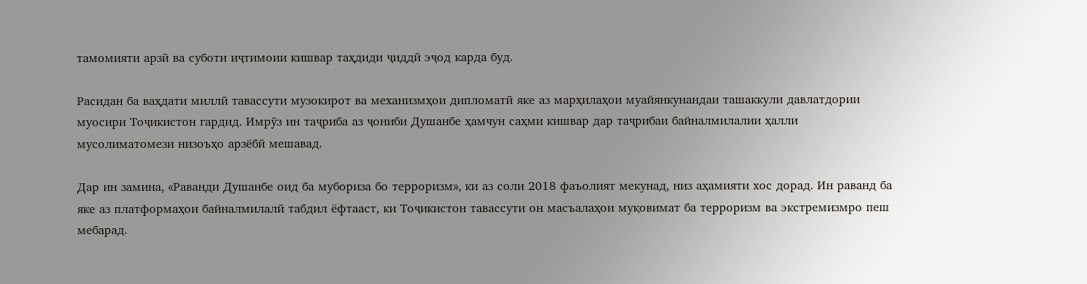тамомияти арзӣ ва суботи иҷтимоии кишвар таҳдиди ҷиддӣ эҷод карда буд.

Расидан ба ваҳдати миллӣ тавассути музокирот ва механизмҳои дипломатӣ яке аз марҳилаҳои муайянкунандаи ташаккули давлатдории муосири Тоҷикистон гардид. Имрӯз ин таҷриба аз ҷониби Душанбе ҳамчун саҳми кишвар дар таҷрибаи байналмилалии ҳалли мусолиматомези низоъҳо арзёбӣ мешавад.

Дар ин замина, «Раванди Душанбе оид ба мубориза бо терроризм», ки аз соли 2018 фаъолият мекунад, низ аҳамияти хос дорад. Ин раванд ба яке аз платформаҳои байналмилалӣ табдил ёфтааст, ки Тоҷикистон тавассути он масъалаҳои муқовимат ба терроризм ва экстремизмро пеш мебарад.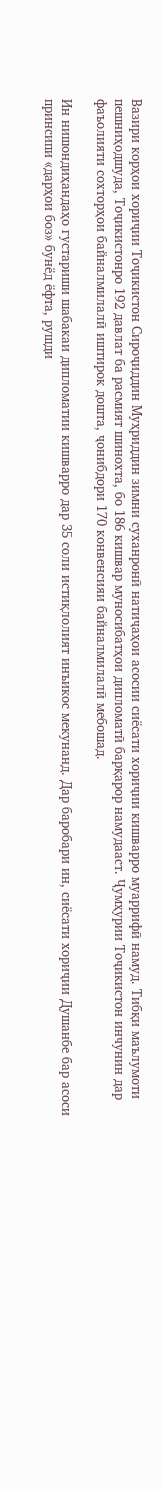Вазири корҳои хориҷии Тоҷикистон Сироҷиддин Муҳриддин зимни суханронӣ натиҷаҳои асосии сиёсати хориҷии кишварро муаррифӣ намуд. Тибқи маълумоти пешниҳодшуда, Тоҷикистонро 192 давлат ба расмият шинохта, бо 186 кишвар муносибатҳои дипломатӣ барқарор намудааст. Ҷумҳурии Тоҷикистон инчунин дар фаъолияти сохторҳои байналмилалӣ иштирок дошта, ҷонибдори 170 конвенсияи байналмилалӣ мебошад.

Ин нишондиҳандаҳо густариши шабакаи дипломатии кишварро дар 35 соли истиқлолият инъикос мекунанд. Дар баробари ин, сиёсати хориҷии Душанбе бар асоси принсипи «дарҳои боз» бунёд ёфта, рушди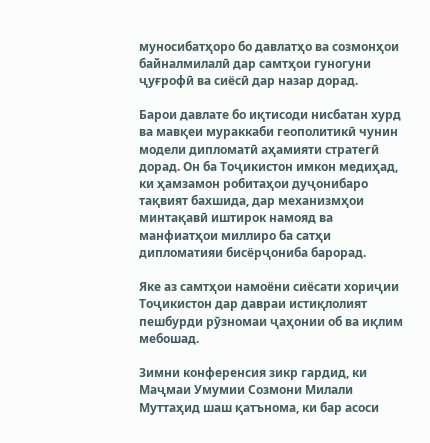муносибатҳоро бо давлатҳо ва созмонҳои байналмилалӣ дар самтҳои гуногуни ҷуғрофӣ ва сиёсӣ дар назар дорад.

Барои давлате бо иқтисоди нисбатан хурд ва мавқеи мураккаби геополитикӣ чунин модели дипломатӣ аҳамияти стратегӣ дорад. Он ба Тоҷикистон имкон медиҳад, ки ҳамзамон робитаҳои дуҷонибаро тақвият бахшида, дар механизмҳои минтақавӣ иштирок намояд ва манфиатҳои миллиро ба сатҳи дипломатияи бисёрҷониба барорад.

Яке аз самтҳои намоёни сиёсати хориҷии Тоҷикистон дар давраи истиқлолият пешбурди рӯзномаи ҷаҳонии об ва иқлим мебошад.

Зимни конференсия зикр гардид, ки Маҷмаи Умумии Созмони Милали Муттаҳид шаш қатънома, ки бар асоси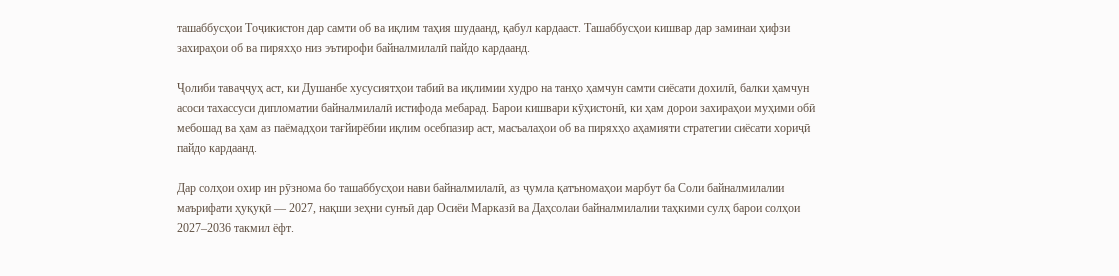ташаббусҳои Тоҷикистон дар самти об ва иқлим таҳия шудаанд, қабул кардааст. Ташаббусҳои кишвар дар заминаи ҳифзи захираҳои об ва пиряхҳо низ эътирофи байналмилалӣ пайдо кардаанд.

Ҷолиби таваҷҷуҳ аст, ки Душанбе хусусиятҳои табиӣ ва иқлимии худро на танҳо ҳамчун самти сиёсати дохилӣ, балки ҳамчун асоси тахассуси дипломатии байналмилалӣ истифода мебарад. Барои кишвари кӯҳистонӣ, ки ҳам дорои захираҳои муҳими обӣ мебошад ва ҳам аз паёмадҳои тағйирёбии иқлим осебпазир аст, масъалаҳои об ва пиряхҳо аҳамияти стратегии сиёсати хориҷӣ пайдо кардаанд.

Дар солҳои охир ин рӯзнома бо ташаббусҳои нави байналмилалӣ, аз ҷумла қатъномаҳои марбут ба Соли байналмилалии маърифати ҳуқуқӣ — 2027, нақши зеҳни сунъӣ дар Осиёи Марказӣ ва Даҳсолаи байналмилалии таҳкими сулҳ барои солҳои 2027–2036 такмил ёфт.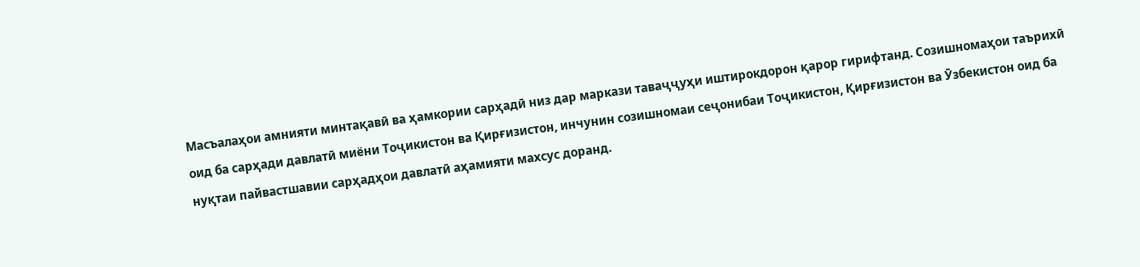Масъалаҳои амнияти минтақавӣ ва ҳамкории сарҳадӣ низ дар маркази таваҷҷуҳи иштирокдорон қарор гирифтанд. Созишномаҳои таърихӣ оид ба сарҳади давлатӣ миёни Тоҷикистон ва Қирғизистон, инчунин созишномаи сеҷонибаи Тоҷикистон, Қирғизистон ва Ӯзбекистон оид ба нуқтаи пайвастшавии сарҳадҳои давлатӣ аҳамияти махсус доранд.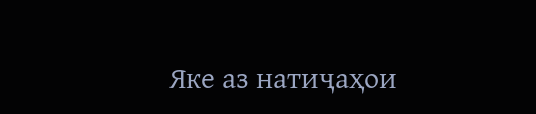Яке аз натиҷаҳои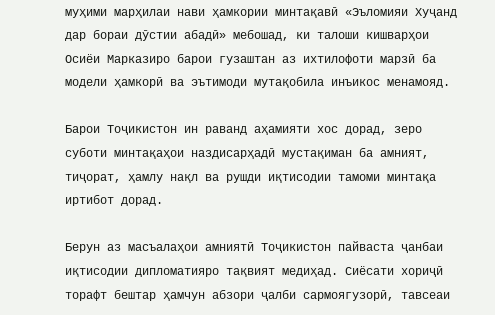муҳими марҳилаи нави ҳамкории минтақавӣ «Эъломияи Хуҷанд дар бораи дӯстии абадӣ» мебошад, ки талоши кишварҳои Осиёи Марказиро барои гузаштан аз ихтилофоти марзӣ ба модели ҳамкорӣ ва эътимоди мутақобила инъикос менамояд.

Барои Тоҷикистон ин раванд аҳамияти хос дорад, зеро суботи минтақаҳои наздисарҳадӣ мустақиман ба амният, тиҷорат, ҳамлу нақл ва рушди иқтисодии тамоми минтақа иртибот дорад.

Берун аз масъалаҳои амниятӣ Тоҷикистон пайваста ҷанбаи иқтисодии дипломатияро тақвият медиҳад. Сиёсати хориҷӣ торафт бештар ҳамчун абзори ҷалби сармоягузорӣ, тавсеаи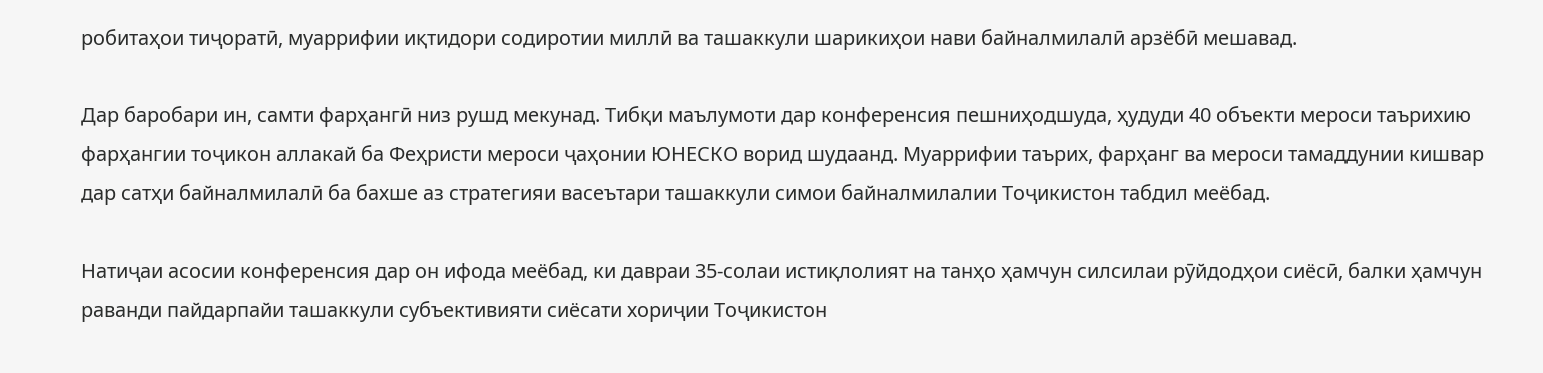робитаҳои тиҷоратӣ, муаррифии иқтидори содиротии миллӣ ва ташаккули шарикиҳои нави байналмилалӣ арзёбӣ мешавад.

Дар баробари ин, самти фарҳангӣ низ рушд мекунад. Тибқи маълумоти дар конференсия пешниҳодшуда, ҳудуди 40 объекти мероси таърихию фарҳангии тоҷикон аллакай ба Феҳристи мероси ҷаҳонии ЮНЕСКО ворид шудаанд. Муаррифии таърих, фарҳанг ва мероси тамаддунии кишвар дар сатҳи байналмилалӣ ба бахше аз стратегияи васеътари ташаккули симои байналмилалии Тоҷикистон табдил меёбад.

Натиҷаи асосии конференсия дар он ифода меёбад, ки давраи 35-солаи истиқлолият на танҳо ҳамчун силсилаи рӯйдодҳои сиёсӣ, балки ҳамчун раванди пайдарпайи ташаккули субъективияти сиёсати хориҷии Тоҷикистон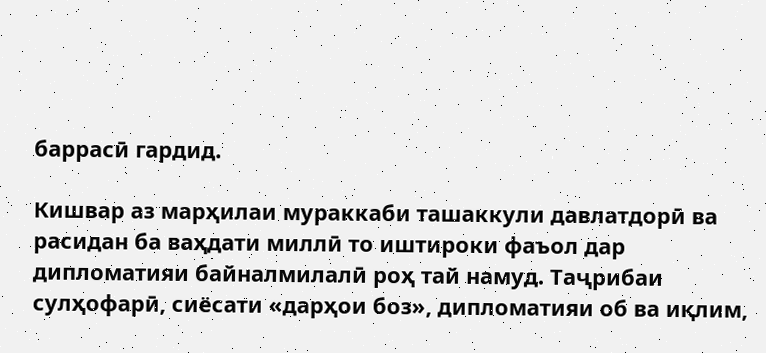баррасӣ гардид.

Кишвар аз марҳилаи мураккаби ташаккули давлатдорӣ ва расидан ба ваҳдати миллӣ то иштироки фаъол дар дипломатияи байналмилалӣ роҳ тай намуд. Таҷрибаи сулҳофарӣ, сиёсати «дарҳои боз», дипломатияи об ва иқлим,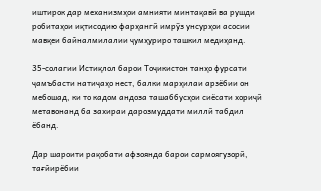иштирок дар механизмҳои амнияти минтақавӣ ва рушди робитаҳои иқтисодию фарҳангӣ имрӯз унсурҳои асосии мавқеи байналмилалии ҷумҳуриро ташкил медиҳанд.

35-солагии Истиқлол барои Тоҷикистон танҳо фурсати ҷамъбасти натиҷаҳо нест, балки марҳилаи арзёбии он мебошад, ки то кадом андоза ташаббусҳои сиёсати хориҷӣ метавонанд ба захираи дарозмуддати миллӣ табдил ёбанд.

Дар шароити рақобати афзоянда барои сармоягузорӣ, тағйирёбии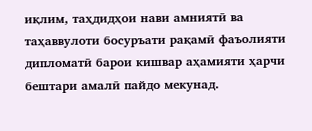иқлим, таҳдидҳои нави амниятӣ ва таҳаввулоти босуръати рақамӣ фаъолияти дипломатӣ барои кишвар аҳамияти ҳарчи бештари амалӣ пайдо мекунад.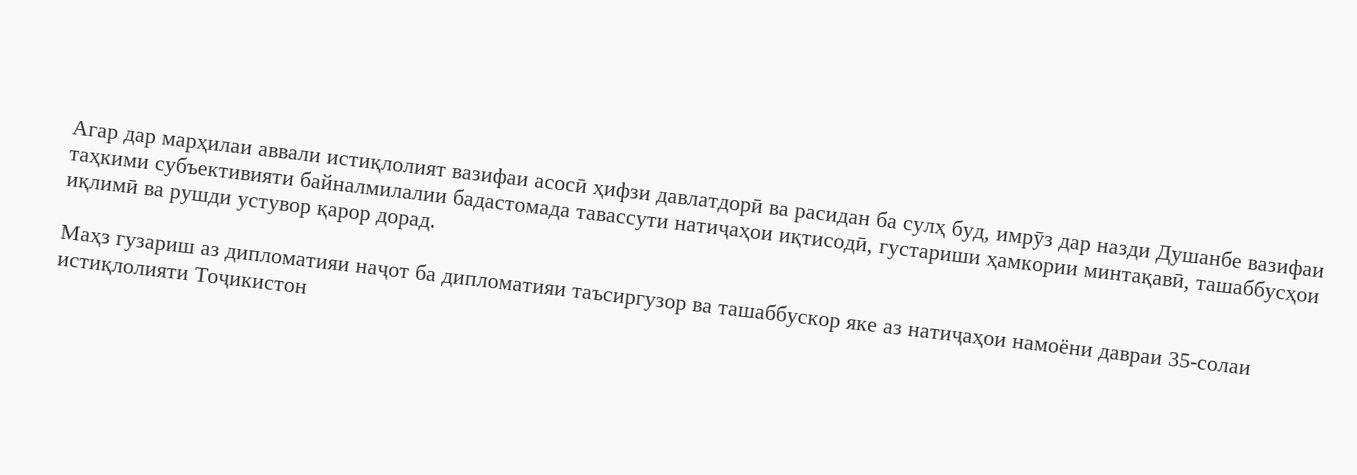Агар дар марҳилаи аввали истиқлолият вазифаи асосӣ ҳифзи давлатдорӣ ва расидан ба сулҳ буд, имрӯз дар назди Душанбе вазифаи таҳкими субъективияти байналмилалии бадастомада тавассути натиҷаҳои иқтисодӣ, густариши ҳамкории минтақавӣ, ташаббусҳои иқлимӣ ва рушди устувор қарор дорад.

Маҳз гузариш аз дипломатияи наҷот ба дипломатияи таъсиргузор ва ташаббускор яке аз натиҷаҳои намоёни давраи 35-солаи истиқлолияти Тоҷикистон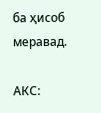ба ҳисоб меравад.

АКС: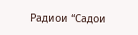Радиои “Садои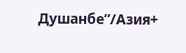Душанбе”/Азия+